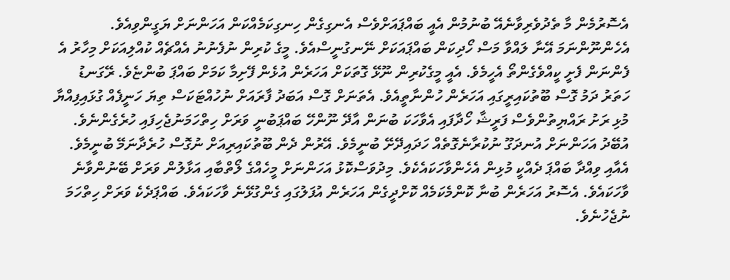އެސޮރުމެން މާ ތެދުވެރިވާނެއޭ ބުނުމުން އެއީ ބައްޕައަށްވެސް އެނގިގެން ހިނގިކަމެއްކަން އަހަންނަށް ޔަގީންވިއެވެ. އެހެންނޫންނަމަ އޭނާ ލައްވާ މަސް ހޯދިކަން ބައްޕައަކަށް ނޭނގުނީސްއެވެ. މީގެ ކުރިން ނުފެނުނު އެއްޗެއް ކުއްލިއަކަށް މިހާރު އެ ފެންނަން ފެށީ ކީއްވެގެންތޯ އެހީމެވެ. އެއީ މީގެކުރިން ނޫޅޭ ގޮތަކަށް އަހަރެން އުޅެން ފޭށިމާ ކަމަށް ބައްޕަ ބުންޏެވެ. ރޭގަނޑު ހަތަރު ދަމު ގޮސް ބޫތުކައިރީގައި އަހަރެން ހުންނާތީއެވެ. އެތަނަށް ގޮސް އަބަދު ފާރައަށް ނުހުއްޓަކަސް ތިޔަ ހަނީފެއް ގުޅައިފިއްޔާ މުޅި ރަށު ރައްޔިތުންވެސް ފަރީޝާ ހޯދާފައި އެވާހަކަ ބުނަން އާދޭ ނޫންހޭ ބައްޕަބުނީ ވަރަށް ހިތްހަމަނުޖެހިފައި ހުރެގެންނެވެ.
އުބޭދު އަހަންނަށް އުނދަގޫ ނުކުރާނެގޮތެއް ހަދައިދޭށޭ ބުނީމެވެ. އޭރުން ދެން ބޫތުކައިރިއަށް ނުގޮސް ހުރެދާނަމޭ ބުނީމެވެ. އެއާއި ވިއްދާ ބައްޕަ ދެއްކީ މުޅިން އެހެންވާހަކައެކެވެ. މިދުވަސްކޮޅު އަހަންނަށް މީހެއްގެ ލޯތްބާއި އަޅާލުން ވަރަށް ބޭނުންވާނެ ވާހަކައެވެ. އެސޮރު އަހަރެން ބުނާ ކޮންމެކަމެއް ކޮށްދީގެން އަހަރެން އުފަލުގައި ގެންގުޅޭނެ ވާހަކައެވެ. ބައްޕަދެކެ ވަރަށް ހިތްހަމަ ނުޖެހުނެވެ.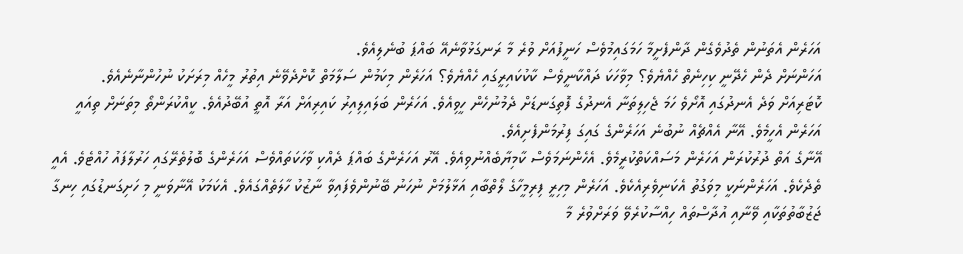އަހަރެން އެތަނުން ތެދުވެގެން ދާންފެށީމާ ހަމަގައިމުވެސް ހަނީފުއަށް ވުރެ މާ ރަނގަޅުވާނެއޭ ބައްޕަ ބުނެލިއެވެ.
އަހަންނަށް ދެން ހެދޭނީ ކިހިނެތް ހެއްޔެވެ؟ މިވާހަކަ ދައްކާނީވެސް ކާކުކައިރީގައި ހެއްޔެވެ؟ އަހަރެން މިކަމުން ސަލާމަތް ކޮށްދެވޭނެ އިތުރު މީހެއް މިރަށަކު ނުހުންނާނެއެވެ.
ކޮޓަރިއަށް ވަދެ އެނދުގައި އޮށޯވެ ހަމަ ޖެހިލިތަނާ އެނދުގެ ފޮތިގަނޑަށް ދެމުނުހެން ހީވިއެވެ. އަހަރެން ބަލައިލިއިރު ކައިރިއަށް އަރާ އޮތީ އުބޭދުއެވެ. ކީއްކުރަންތޯ މިތަނަށް ތިއައީ އަހަރެން އެހީމެވެ. އޭނާ އެއްޗެއް ނުބުނެ އަހަރެންގެ ގައިގަ ފިރުމަންފެށިއެވެ.
އޭނާގެ އަތް ދުރުކުރަން އަހަރެން މަސައްކަތްކުރީމެވެ. އެހެންނަމަވެސް ކާމިޔާބެއްނުވިއެވެ. އޭރު އަހަރެންގެ ބައްޕަ ދެއްކި ވާހަކަތައްވެސް އަހަރެންގެ ބޮލުތެރޭގައި ހަރުލާފައު ހުއްޓެވެ. އެއީ ތެދެކެވެ. އަހަރެންނަކީ މިވަގުތު އެކަނިވެރިއެކެވެ. އަހަރެން މިހިރީ ފިރިމީހާގެ ލޯތްބާއި އަޅާލުމަށް ނުހަނު ބޭނުންވެފައިވާ ނާޒުކު ހާލަތެއްގައެވެ. އެކަމަކު އޭނާވަނީ މި ހަށިގަނޑުގައި ހިނގާ ޖަޒުބާތުތަކާއި ވޭނާއި އުދާސްތައް ހިއްސާކުރެވޭ ވަރަށްވުރެ މާ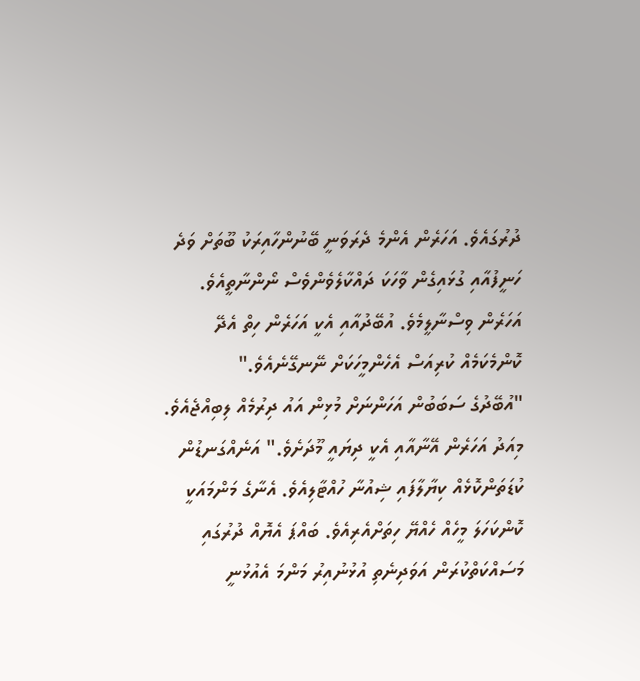ދުރުގައެވެ. އަހަރެން އެންމެ ދެރަވަނީ ބޭނުންހާއިރަކު ބޫތަށް ވަދެ ހަނީފުއާއި ގުޅައިގެން ވާހަކަ ދައްކާލެވެންވެސް ނޯންނާތީއެވެ. އަހަރެން ވިސްނާލީމެވެ. އުބޭދުއާއި އެކީ އަހަރެން ހިތް އެދޭ ކޮންމެކަމެއް ކުރިއަސް އެހެންމީހަކަށް ނޭނގޭނެއެވެ."
"އުބޭދުގެ ސަބަބުން އަހަންނަށް މުޅިން އައު ދިރުމެއް ލިބިއްޖެއެވެ. މިއަދު އަހަރެން އޭނާއާއި އެކީ ދިޔައީ މޫދަށެވެ." އަނެއްގަނޑުން ކުޑަތަންކޮޅެއް ކިޔާލާފައި ޝިއުނާ ހުއްޓާލިއެވެ. އެނާގެ މަންމައަކީ ކޮންކަހަލަ މީހެއް ހެއްޔޭ ހިތަށްއެރިއެވެ. ބައްޕަ އެޔޮއް ދުރުގައި މަސައްކަތްކުރަން އަވަދިނެތި އުޅުނުއިރު މަންމަ އެއުޅުނީ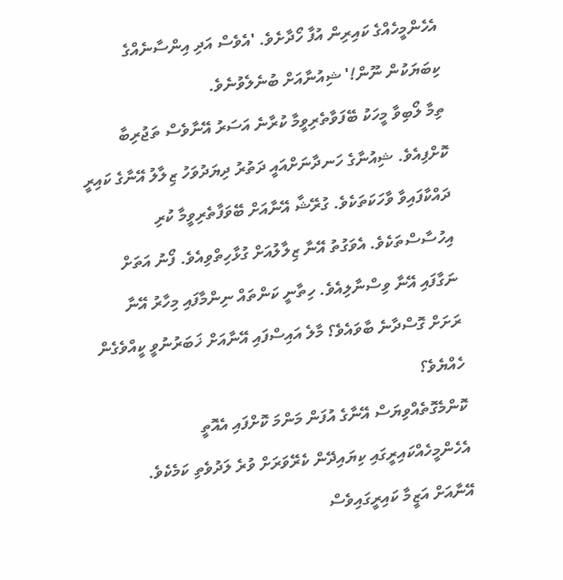އެހެންމީހެއްގެ ކައިރިން އުފާ ހޯދާށެވެ. 'އެވެސް އަދި އިންސާނެއްގެ ކިބަޔަކުން ނޫން!' ޝިއުނާއަށް ބުނެލެވުނެވެ.
ތިމާ ލޯބިވާ މީހަކު ބޭފަވާތެރިވީމާ ކުރާނެ އަސަރު އޭނާވެސް ތަޖުރިބާ ކޮށްފިއެވެ. ޝިއުނާގެ ހަނދާނަށްއައީ ދަތުރު ދިޔަދުވަހު ޒިލާލު އޭނާގެ ކައިރީ ދައްކާފައިވާ ވާހަކަތަކެވެ. ގުރޭޝާ އޭނާއަށް ބޭވަފާތެރިވީމާ ކުރި އިހުސާސްތަކެވެ. އެވަގުތު އޭނާ ޒިލާލުއަށް ގުޅާހިތްވިއެވެ. ފޯނު އަތަށް ނަގާފައި އޭނާ ވިސްނާލިއެވެ. ހިތާނީ ކަންތައް ނިންމާފައި މިހާރު އޭނާ ރަށަށް ގޮސްދާނެ ބާވައެވެ؟ މާލެ އައިސްފައި އޭނާއަށް ޚަބަރުނުވީ ކީއްވެގެން ހެއްޔެވެ؟
ކޮންމެގޮތެއްވިޔަސް އޭނާގެ އުފަން މަންމަ ކޮށްފައި އެއޮތީ އެހެންމީހެއްކައިރީގައި ކިޔައިދޭން ކެރޭވަރަށް ވުރެ ލަދުވެތި ކަމެކެވެ. އޭނާއަށް އަޒީމާ ކައިރީގައިވެސް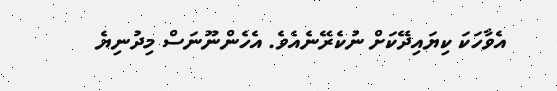އެވާހަކަ ކިޔައިދޭކަށް ނުކެރޭނެއެވެ. އެހެންނޫނަސް މިދުނިޔެ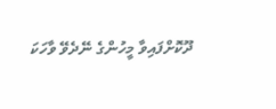ދޫކޮށްފައިވާ މީހުންގެ ނޭދެވޭ ވާހަކަ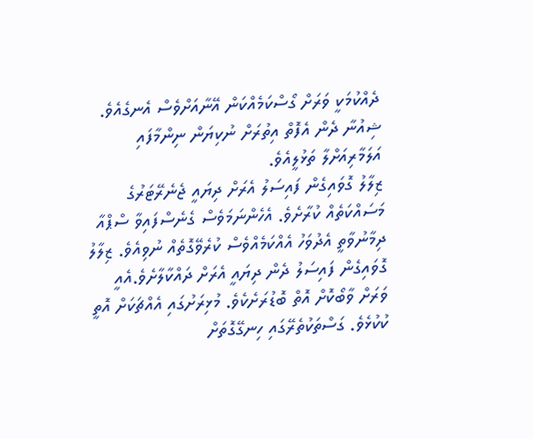ދެއްކުމަކީ ވަރަށް ގޯސްކަމެއްކަން އޭނާއަށްވެސް އެނގެއެވެ. ޝިއުނާ ދެން އެފޮތް އިތުރަށް ނުކިޔަން ނިންމާފައި އަލަމާރިއަށްލާ ތަޅުލީއެވެ.
ޒިލާލު ގޮވައިގެން ފައިސަލު އެރަށް ދިޔައީ ޖެނެރޭޓަރުގެ މަސައްކަތެއް ކުރާށެވެ. އެހެންނަމަވެސް ގެނެސްފައިވާ ސްޕްއާ ދިމާނުވާތީ އެދުވަހު އެއްކަމެއްވެސް ކުރެވޭގޮތެއް ނުވިއެވެ. ޒިލާލު ގޮވައިގެން ފައިސަލު ދެން ދިޔައީ އެރަށް ދައްކާލާށެވެ.އެއީ ވަރަށް ވާބޯކޮށް އޮތް ބޮޑުރަށެކެވެ. މުޅިރަށުގައި އެއްޗަކަށް އޮތީ ކުކުޅެވެ. ގަސްތަކުތެރޭގައި ހިނގޭގޮތަށް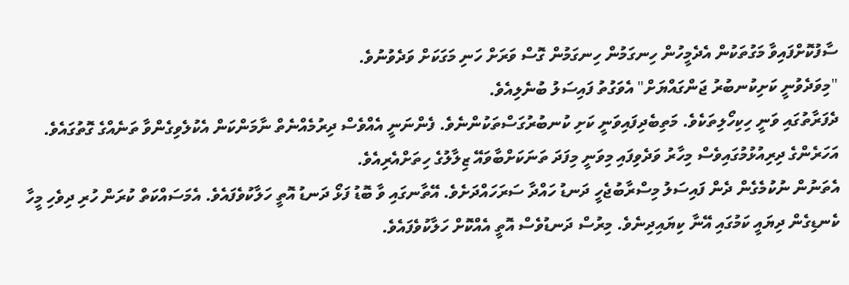ސާފުކޮށްފައިވާ މަގުތަކުން އެދެމީހުން ހިނގަމުން ހިނގަމުން ގޮސް ވަރަށް ހަނި މަގަކަށް ވަދެވުނުވެ.
"މިވަދެވުނީ ކަށިކުނބުރު ޖަންގައްޔަށް" އެވަގުތު ފައިސަލު ބުނެލިއެވެ.
ދެފަރާތުގައި ވަނީ ހިކިހޯލިތަކެވެ. މަތިބެދިފައިވަނީ ކަށި ކުނބުރުގަސްތަކުންނެވެ. ފެންނަނީ އެއްވެސް ދިރުމެއްނެތް ނާމަންކަން އެކުލެވިގެންވާ ތަނެއްގެ ގޮތުގައެވެ. އަހަރެންގެ ދިރިއުޅުމުގައިވެސް މިހާރު ވަދެވިފައި މިވަނީ މިފަދަ ތަނަކަށްބާވައޭ ޒިލާލުގެ ހިތަށްއެރިއެވެ.
އެތަނުން ނުކުމެގެން ދެން ފައިސަލު މިސްރާބުޖެހީ ދަނޑު ހައްދާ ސަރަހައްދަށެވެ. އޭތާނގައި ވާ ބޮޑު ފަޅޯ ދަނޑު އޮތީ ހަލާކުވެފައެވެ. އެމަސައްކަތް ކުރަން ހުރި ދިވެހި މީހާ ކެނޑިގެން ދިޔައީ ކަމުގައި އޭނާ ކިޔައިދިނެވެ. މިރުސް ދަނޑުވެސް އޮތީ އެއްކޮށް ހަލާކުވެފައެވެ.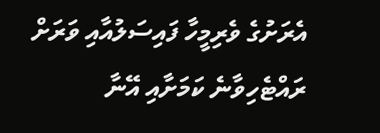އެރަށުގެ ވެރިމީހާ ފައިސަލުއާއި ވަރަށް ރައްޓެހިވާނެ ކަމަށާއި އޭނާ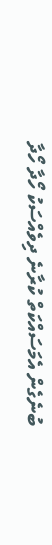ބުނެގެން އެމަސައްކަތް ކުރާނެ ދިވެއްސަކު ހޯދާ ހޯދާ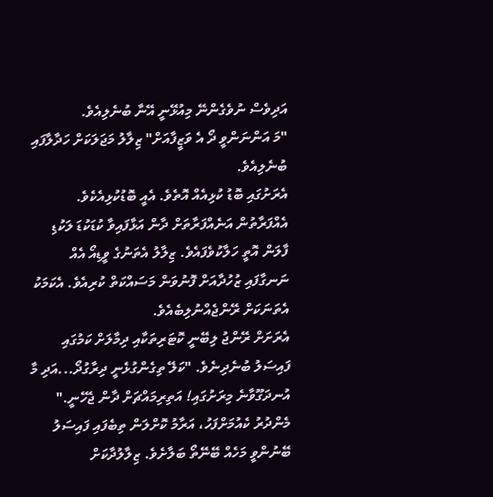އަދިވެސް ނުވެގެންނޭ މިއުޅޭނީ އޭނާ ބުނެލިއެވެ.
"މަ އަންނަންވީ ދޯ އެ ވަޒީފާއަށް" ޒިލާލު މަޖަލަކަށް ހަދާލާފައި ބުނެލިއެވެ.
އެރަށުގައި ބޮޑު ކުޅިއެއް އޮތެވެ. އެއީ ބޮޑުކުޅިއެކެވެ. އެއްފަރާތުން އަނެއްފަރާތަށް ދާން އަޅާފައިވާ ކުޑަކުޑަ ލަކުޑި ފާލަން އޮތީ ހަލާކުވެފައެވެ. ޒިލާލު އެތަނުގެ ވީޑިއޯ އެއް ނަނގާފައި ޒުހުދާއަށް ފޮނުވަން މަސައްކަތް ކުރިއެވެ. އެކަމަކު އެތަނަކަށް ރޭންޖެއްނުލިބެއެވެ.
އެރަށަށް ރޭންޖު ލިބޭނީ ކޮޓަރިތަކާއި ދިމާލަށް ކަމުގައި ފައިސަލު ބުނެދިނެވެ. "ކަލޭ ތިގެންގުޅެނީ ދިރާގުދޯ...އަދި މާ އުނދަގޫވާނެ މިރަށުގައި! އަތިރިމައްޗަށް ދާން ޖެހޭނީ."
މެންދުރު ކެއުމަށްފަހު، އަރާމު ކޮށްލަން ތިބެފައި ފައިސަލު ބޭނުންވީ މަހެއް ބޭނޭތޯ ބަލާށެވެ. ޒިލާލުދާކަށް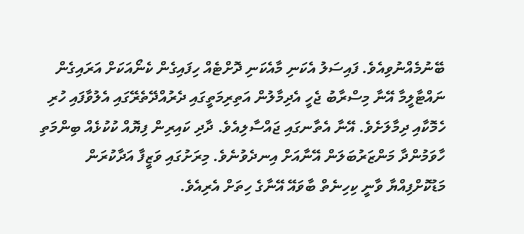ބޭނުމެއްނުވިއެވެ. ފައިސަލު އެކަނި މާއެކަނި ދޮށްޓެއް ހިފައިގެން ކެނޯއަކަށް އަރައިގެން ނައްޓާލީމާ އޭނާ މިސްރާބު ޖެހީ އެދިމާލުން އަތިރިމަތީގައި ދެރުއްދޭތެރޭގައި އެލުވާފައި ހުރި ހެމޮކާއި ދިމާލަށެވެ. އޭނާ އެތާނގައި ޖައްސާލިއެވެ. ދާދި ކައިރިން ފިޔޮއް ކުކުޅެއް ބިންމަތި ހާވަމުންދާ މަންޒަރުބަލަން އޭނާއަށް އިނދެވުނެވެ. މިރަށުގައި ވަޒީފާ އަދާކުރަން މަޑުކޮށްފިއްޔާ ވާނީ ކިހިނެތް ބާވައޭ އޭނާގެ ހިތަށް އެރިއެވެ.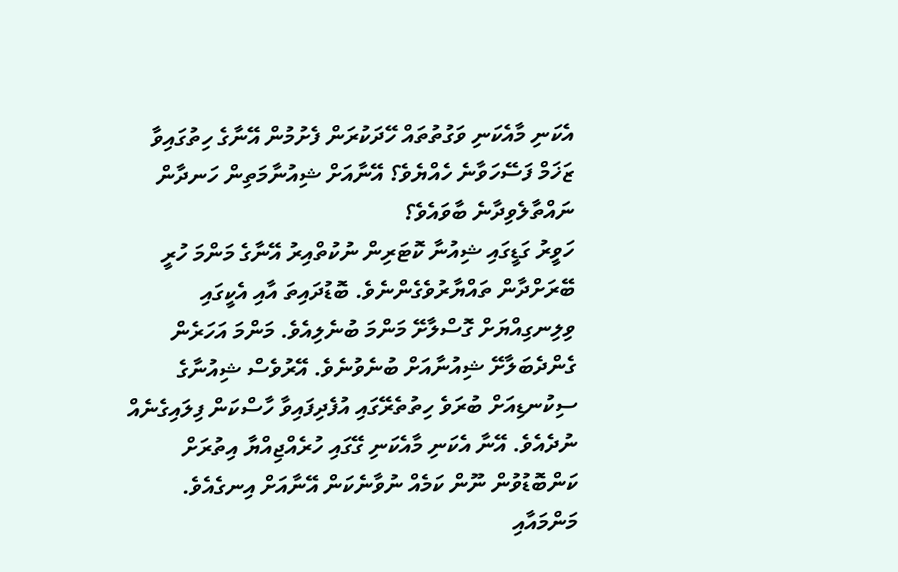އެކަނި މާއެކަނި ވަގުތުތައް ހޭދަކުރަން ފެށުމުން އޭނާގެ ހިތުގައިވާ ޒަޚަމް ފަސޭހަވާނެ ހެއްޔެވެ؟ އޭނާއަށް ޝިއުނާމަތިން ހަނދާން ނައްތާލެވިދާނެ ބާވައެވެ؟
ހަވީރު ގަޑީގައި ޝިއުނާ ކޮޓަރިން ނުކުތްއިރު އޭނާގެ މަންމަ ހުރީ ބޭރަށްދާން ތައްޔާރުވެގެންނެވެ. ބޮޑުދައިތަ އާއި އެކީގައި ވިލިނގިއްޔަށް ގޮސްލާށޭ މަންމަ ބުނެލިއެވެ. މަންމަ އަހަރެން ގެންދެބަލާށޭ ޝިއުނާއަށް ބުނެވުނެވެ. އޭރުވެސް ޝިއުނާގެ ސިކުނޑިއަށް ބުރަވެ ހިތުތެރޭގައި އުފެދިފައިވާ ހާސްކަން ފިލައިގެނެއް ނުދެއެވެ. އޭނާ އެކަނި މާއެކަނި ގޭގައި ހުރެއްޖިއްޔާ އިތުރަށް ކަންބޮޑުވުން ނޫން ކަމެއް ނުވާނެކަން އޭނާއަށް އިނގެއެވެ.
މަންމައާއި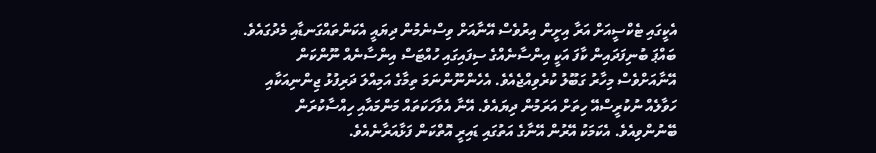އެކީގައި ޓެކްސީއަށް އަރާ އިށީން އިރުވެސް އޭނާއަށް ވިސްނެމުން ދިޔައީ އެކަންތައްގަނޑާއި މެދުގައެވެ. ބައްޕަ ބުނިފަދައިން ކާފަ އަކީ އިންސާނެއްގެ ސިފައިގައި ހުއްޓަސް އިންސާނެއް ނޫންކަން އޭނާއަށްވެސް މިހާރު ގަބޫލު ކުރެވިއްޖެއެވެ. އެހެންނޫންނަމަ ތިމާގެ އަމިއްލަ ދަރިފުޅު ޖިންނިއަކާއި ހަވާލެއް ނުކުރީސްއޭ ހިތަށް އަރަމުން ދިޔައެވެ. އޭނާ އެވާހަކަތައް މަންމައާއި ހިއްސާކުރަން ބޭނުންވިއެވެ. އެކަމަކު އޭރުން އޭނާގެ އަތުގައި ޑައިރީ އޮތްކަން ފަޅާއަރާނެއެވެ.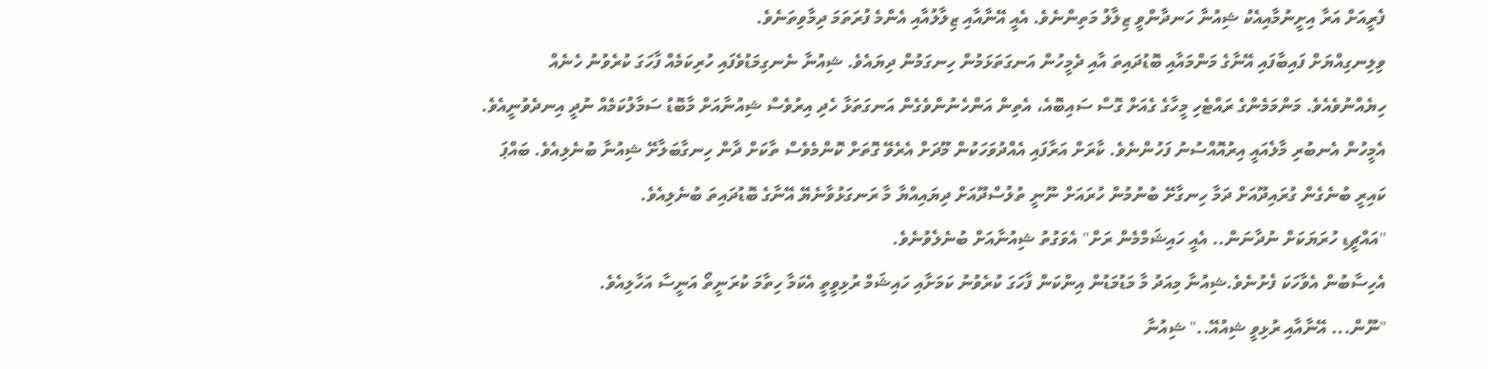ފެރީއަށް އަރާ އިށީނުމާއިއެކު ޝިއުނާ ހަނދާންވީ ޒިލާލު މަތިންނެވެ. އެއީ އޭނާއާއި ޒިލާލުއާއި އެންމެ ފުރަތަމަ ދިމާވިތަނެވެ.
ވިލިނގިއްޔަށް ފައިބާފައި އޭނާގެ މަންމައާއި ބޮޑުދައިތަ އާއި ދެމީހުން އަނގަތަޅަމުން ހިނގަމުން ދިޔައެވެ. ޝިއުނާ ނެނގިމަޑުވެފައި ހުރިކަމެއް ފާހަގަ ކުރެވުނު ހެނެއް ހިޔެއްނުވެއެވެ. މަންމަމެންގެ ރައްޓެހި މީހާގެ ގެއަށް ގޮސް ސައިބޮއެ، އެތިން އަންހެނުންވެގެން އަނގަތަޅާ ހެދި އިރުވެސް ޝިއުނާއަށް މާބޮޑު ސަމާލުކަމެއް ނުދީ އިނދެވުނީއެވެ.
އެމީހުން އެނބުރި މާލެއައީ އިރުއޮއްސުނު ފަހުންނެވެ. ކާރަށް އަރާފައި އެއްދުވަހަކުން މޫދަށް އެރެވޭ ގޮތަށް ކޮންމެވެސް ތާކަށް ދާން ހިނގާބަލާށޭ ޝިއުނާ ބުނެލިއެވެ. ބައްޕަ ކައިރީ ބުނެގެން ގުރައިދޫއަށް ދަމާ ހިނގާށޭ ބުނުމުން ހުރައަށް ނޫނީ ތުލުސްދޫއަށް ދިޔައިއްޔާ މާ ރަނގަޅުވާނެޔޭ އޭނާގެ ބޮޑުދައިތަ ބުނެލިއެވެ.
"އައްޗީޑި ހުރަޔަކަށް ނުދާނަން.. އެއީ ހައިޝަމްމެން ރަށް" އެވަގުތު ޝިއުނާއަށް ބުނެލެވުނެވެ.
އެހިސާބުން އެވާހަކަ ފެށުނެވެ.ޝިއުނާ މިއަދު މާ މަޑުމަޑުން އިންކަން ފާހަގަ ކުރެވުނު ކަމަށާއި ހައިޝަމް ރުޅިވީތީ އެކަމާ ހިތާމަ ކުރަނީތޯ އަނީސާ އަހާލިއެވެ.
"ނޫން... އޭނާއާއި ރުޅިވީ ޝިއުއޭ.." ޝިއުނާ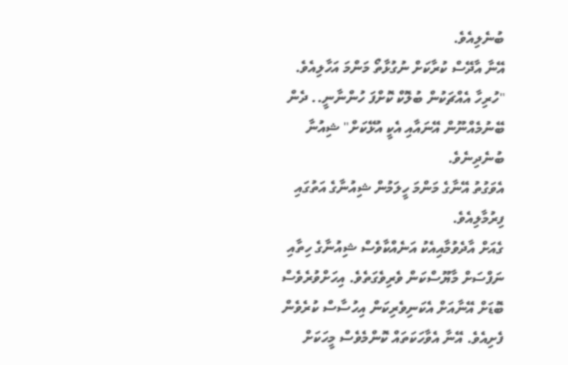ބުނެލިއެވެ.
އޭނާ އާދޭސް ކުރާކަށް ނުގުޅާތޯ މަންމަ އަހާލިއެވެ.
"ހުރިހާ އެއްޗަކުން ބުލޮކް ކޮށްފަ ހުންނާނީ.. ދެން ބޭނުމެއްނޫން އޭނައާއި އެކީ އުޅޭކަށް" ޝިއުނާ ބުނެދިނެވެ.
އެވަގުތު އޭނާގެ މަންމަ ހީލަމުން ޝިއުނާގެ އަތުގައި ފިރުމާލިއެވެ.
ގެއަށް އާދެވުމާއިއެކު އަނެއްކާވެސް ޝިއުނާގެ ހިތާއި ނަފްސަށް މާޔޫސްކަން ވެރިވެގަތެވެ. އިހަށްވުރެވެސް ބޮޑަށް އޭނާއަށް އެކަނިވެރިކަން އިހުސާސް ކުރެވެން ފެށިއެވެ. އޭނާ އެވާހަކަތައް ކޮންމެވެސް މީހަކަށް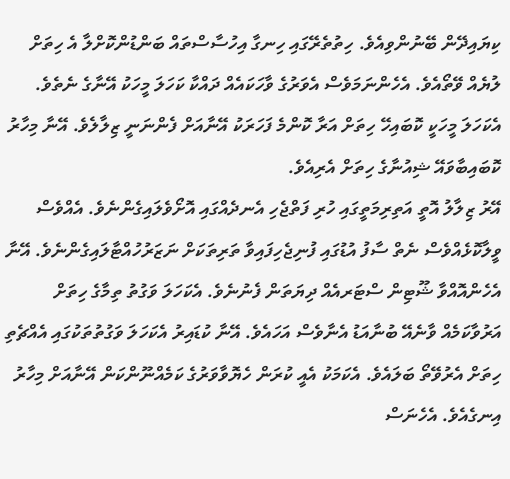ކިޔައިދޭން ބޭނުންވިއެވެ. ހިތުތެރޭގައި ހިނގާ އިހުސާސްތައް ބަންޑުންކޮށްލާ އެ ހިތަށް ލުޔެއް ވޭތޯއެވެ. އެހެންނަމަވެސް އެވަރުގެ ވާހަކައެއް ދައްކާ ކަހަލަ މީހަކު އޭނާގެ ނެތެވެ. އެކަހަލަ މީހަކީ ކޮބައިހޭ ހިތަށް އަރާ ކޮންމެ ފަހަރަކު އޭނާއަށް ފެންނަނީ ޒިލާލެވެ. އޭނާ މިހާރު ކޮބައިބާވައޭ ޝިއުނާގެ ހިތަށް އެރިއެވެ.
އޭރު ޒިލާލު އޮތީ އަތިރިމަތީގައި ހުރި ފަތްޖެހި އެނދެއްގައި އޮށޯވެލައިގެންނެވެ. އެއްވެސް ވީލާކޮޅެއްވެސް ނެތް ސާފު އުޑުގައި ފުނިޖެހިފައިވާ ތަރިތަކަށް ނަޒަރުހުއްޓާލައިގެންނެވެ. އޭނާ އެހެންއޮއްވާ ޝޫޓިން ސްޓަރއެއް ދިޔަތަން ފެނުނެވެ. އެކަހަލަ ވަގުތު ތިމާގެ ހިތަށް އަރުވާކަމެއް ވާނެއޭ ބުނާއަޑު އެނާވެސް އަހައެވެ. އޭނާ ކުޑައިރު އެކަހަލަ ވަގުތުތަކުގައި އެއްޗެތި ހިތަށް އެރުވޭތޯ ބަލައެވެ. އެކަމަކު އެއީ ކުރަން ހެޔޮވާވަރުގެ ކަމެއްނޫންކަން އޭނާއަށް މިހާރު އިނގެއެވެ. އެހެނަސް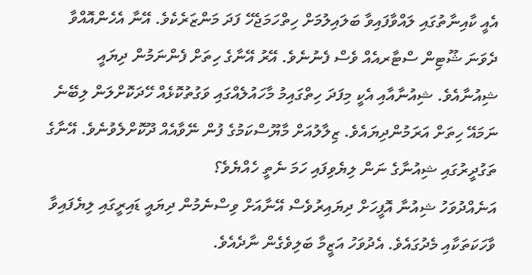އެއީ ކާއިނާތުގައި ލައްވާފައިވާ ބަލައިލުމަށް ހިތްހަމަޖެހޭ ފަދަ މަންޒަރެކެވެ. އޭނާ އެހެންއޮއްވާ ދެވަނަ ޝޫޓިން ސްޓާރއެއް ވެސް ފެނުނެވެ. އޭރު އޭނާގެ ހިތަށް ފެންނަމުން ދިޔައީ ޝިއުނާއެވެ. ޝިއުނާއާއި އެކީ މިފަދަ ހިތްގައިމު މާހައުލެއްގައި ވަގުތުކޮޅެއް ހޭދަކޮށްލަން ލިބޭނެ ނަމައޭ ހިތަށް އަރަމުންދިޔައެވެ. ޒިލާލުއަށް މާޔޫސްކަމުގެ ފުން ނޭވާއެއް ދޫކޮށްލެވުނެވެ. އޭނާގެ ތަގުދީރުގައި ޝިއުނާގެ ނަން ލިޔެވިފައި ހަމަ ނެތީ ހެއްޔެވެ؟
އަނެއްދުވަހު ޝިއުނާ އޮފީހަށް ދިޔައިރުވެސް އޭނާއަށް ވިސްނެމުން ދިޔައީ ޑައިރީގައި ލިޔެފައިވާ ވާހަކަތަކާއި މެދުގައެވެ. އެދުވަހު އަޒީމާ ބަލިވެގެން ނާދެއެވެ.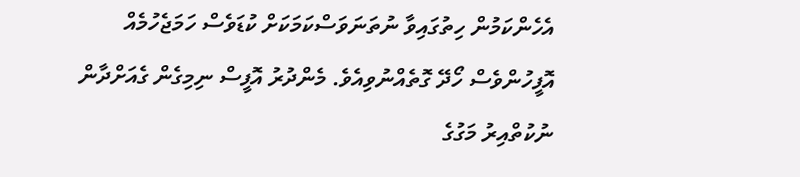އެހެންކަމުން ހިތުގައިވާ ނުތަނަވަސްކަމަކަށް ކުޑަވެސް ހަމަޖެހުމެއް އޮފީހުންވެސް ހޯދޭ ގޮތެއްނުވިއެވެ. މެންދުރު އޮފީސް ނިމިގެން ގެއަށްދާން ނުކުތްއިރު މަގުގެ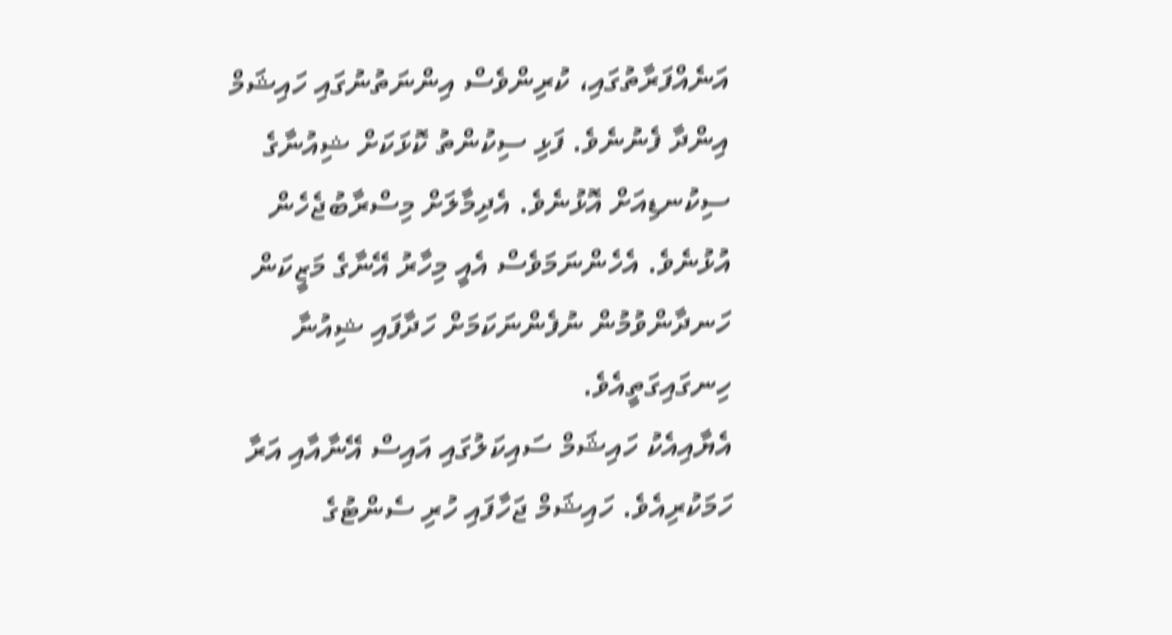އަނެއްފަރާތުގައި، ކުރިންވެސް އިންނަތުނުގައި ހައިޝަމް އިންދާ ފެނުނެވެ. ފަޅި ސިކުންތު ކޮޅަކަށް ޝިއުނާގެ ސިކުނޑިއަށް އޮޅުނެވެ. އެދިމާލަށް މިސްރާބުޖެހެން އުޅުނެވެ. އެހެންނަމަވެސް އެއީ މިހާރު އޭނާގެ މަޒީކަން ހަނދާންވުމުން ނުފެންނަކަމަށް ހަދާފައި ޝިއުނާ ހިނގައިގަތީއެވެ.
އެޔާއިއެކު ހައިޝަމް ސައިކަލުގައި އައިސް އޭނާއާއި އަރާ ހަމަކުރިއެވެ. ހައިޝަމް ޖަހާފައި ހުރި ސެންޓުގެ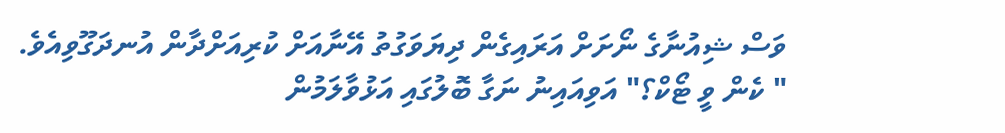ވަސް ޝިއުނާގެ ނޯށަށް އަރައިގެން ދިޔަވަގުތު އޭނާއަށް ކުރިއަށްދާން އުނދަގޫވިއެވެ.
" ކެން ވީ ޓޯކް؟" އަވިއައިނު ނަގާ ބޮލުގައި އަޅުވާލަމުން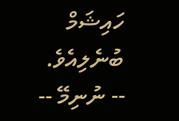ހައިޝަމް ބުނެލިއެވެ.
-- ނުނިމޭ --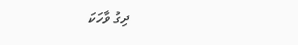ދިގު ވާހަކަ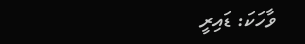ވާހަކަ: ޑައިރީ